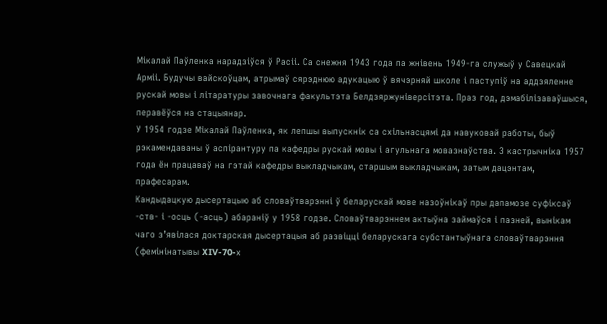Мікалай Паўленка нарадзіўся ў Расіі. Са снежня 1943 года па жнівень 1949-га служыў у Савецкай Арміі. Будучы вайскоўцам, атрымаў сярэднюю адукацыю ў вячэрняй школе і паступіў на аддзяленне рускай мовы і літаратуры завочнага факультэта Белдзяржуніверсітэта. Праз год, дэмабілізаваўшыся, перавёўся на стацыянар.
У 1954 годзе Мікалай Паўленка, як лепшы выпускнік са схільнасцямі да навуковай работы, быў рэкамендаваны ў аспірантуру па кафедры рускай мовы і агульнага мовазнаўства. З кастрычніка 1957 года ён працаваў на гэтай кафедры выкладчыкам, старшым выкладчыкам, затым дацэнтам, прафесарам.
Кандыдацкую дысертацыю аб словаўтварэнні ў беларускай мове назоўнікаў пры дапамозе суфіксаў -ств- і -осць (-асць) абараніў у 1958 годзе. Словаўтварэннем актыўна займаўся і пазней, вынікам чаго з’явілася доктарская дысертацыя аб развіцці беларускага субстантыўнага словаўтварэння (фемінінатывы XIV-70-х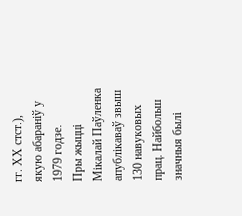гг. ХХ стст.), якую абараніў у 1979 годзе.
Пры жыцці Мікалай Паўленка апублікаваў звыш 130 навуковых прац. Найбольш значныя былі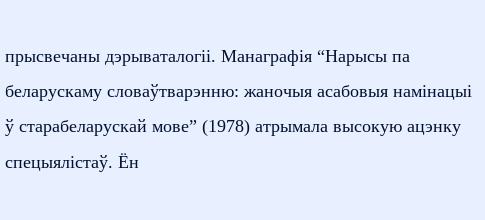прысвечаны дэрываталогіі. Манаграфія “Нарысы па беларускаму словаўтварэнню: жаночыя асабовыя намінацыі ў старабеларускай мове” (1978) атрымала высокую ацэнку спецыялістаў. Ён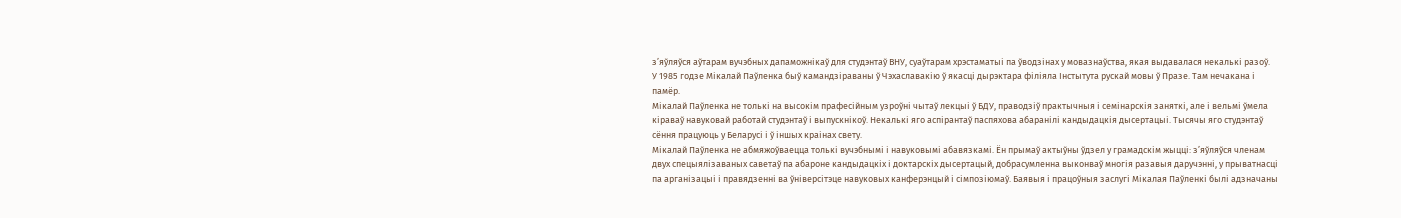з’яўляўся аўтарам вучэбных дапаможнікаў для студэнтаў ВНУ, суаўтарам хрэстаматыі па ўводзінах у мовазнаўства, якая выдавалася некалькі разоў.
У 1985 годзе Мікалай Паўленка быў камандзіраваны ў Чэхаславакію ў якасці дырэктара філіяла Інстытута рускай мовы ў Празе. Там нечакана і памёр.
Мікалай Паўленка не толькі на высокім прафесійным узроўні чытаў лекцыі ў БДУ, праводзіў практычныя і семінарскія заняткі, але і вельмі ўмела кіраваў навуковай работай студэнтаў і выпускнікоў. Некалькі яго аспірантаў паспяхова абаранілі кандыдацкія дысертацыі. Тысячы яго студэнтаў сёння працуюць у Беларусі і ў іншых краінах свету.
Мікалай Паўленка не абмяжоўваецца толькі вучэбнымі і навуковымі абавязкамі. Ён прымаў актыўны ўдзел у грамадскім жыцці: з’яўляўся членам двух спецыялізаваных саветаў па абароне кандыдацкіх і доктарскіх дысертацый, добрасумленна выконваў многія разавыя даручэнні, у прыватнасці па арганізацыі і правядзенні ва ўніверсітэце навуковых канферэнцый і сімпозіюмаў. Баявыя і працоўныя заслугі Мікалая Паўленкі былі адзначаны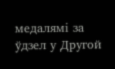медалямі за ўдзел у Другой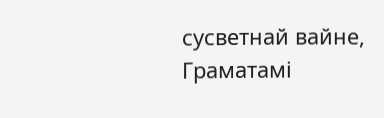сусветнай вайне, Граматамі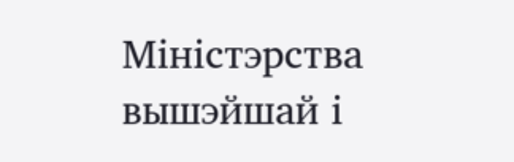Міністэрства вышэйшай і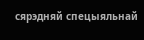сярэдняй спецыяльнай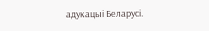адукацыі Беларусі.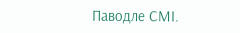Паводле СМІ.